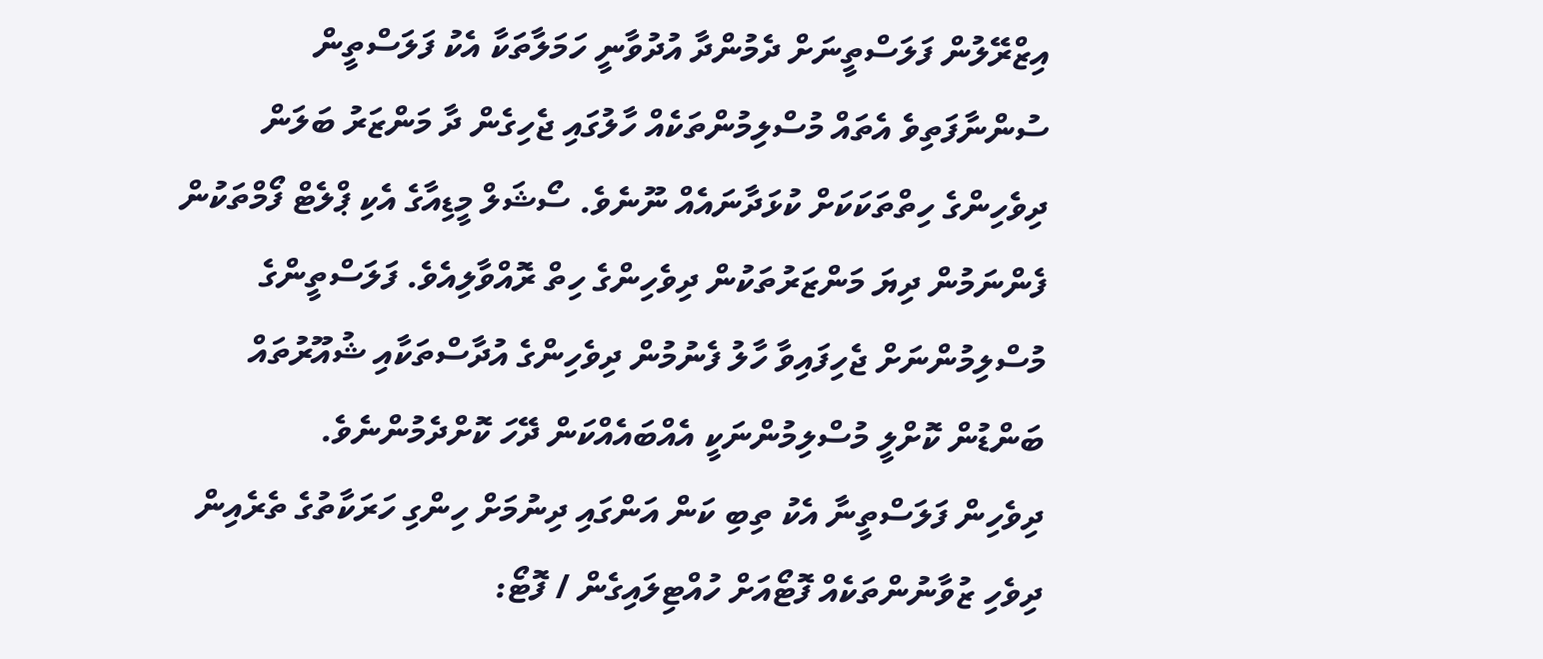އިޒްރޭލުން ފަލަސްތީނަށް ދެމުންދާ އުދުވާނީ ހަމަލާތަކާ އެކު ފަލަސްތީން ސުންނާފަތިވެ އެތައް މުސްލިމުންތަކެއް ހާލުގައި ޖެހިގެން ދާ މަންޒަރު ބަލަން ދިވެހިންގެ ހިތްތަކަކަށް ކުޅަދާނައެއް ނޫނެވެ. ސޯޝަލް މީޑިއާގެ އެކި ޕްލެޓް ފޯމްތަކުން ފެންނަމުން ދިޔަ މަންޒަރުތަކުން ދިވެހިންގެ ހިތް ރޮއްވާލިއެވެ. ފަލަސްތީންގެ މުސްލިމުންނަށް ޖެހިފައިވާ ހާލު ފެނުމުން ދިވެހިންގެ އުދާސްތަކާއި ޝުއޫރުތައް ބަންޑުން ކޮށްލީ މުސްލިމުންނަކީ އެއްބައެއްކަން ދޭހަ ކޮށްދެމުންނެވެ.
ދިވެހިން ފަލަސްތީނާ އެކު ތިބި ކަން އަންގައި ދިނުމަށް ހިންގި ހަރަކާތުގެ ތެރެއިން ދިވެހި ޒުވާނުންތަކެއް ފޮޓޯއަށް ހުއްޓިލައިގެން / ފޮޓޯ: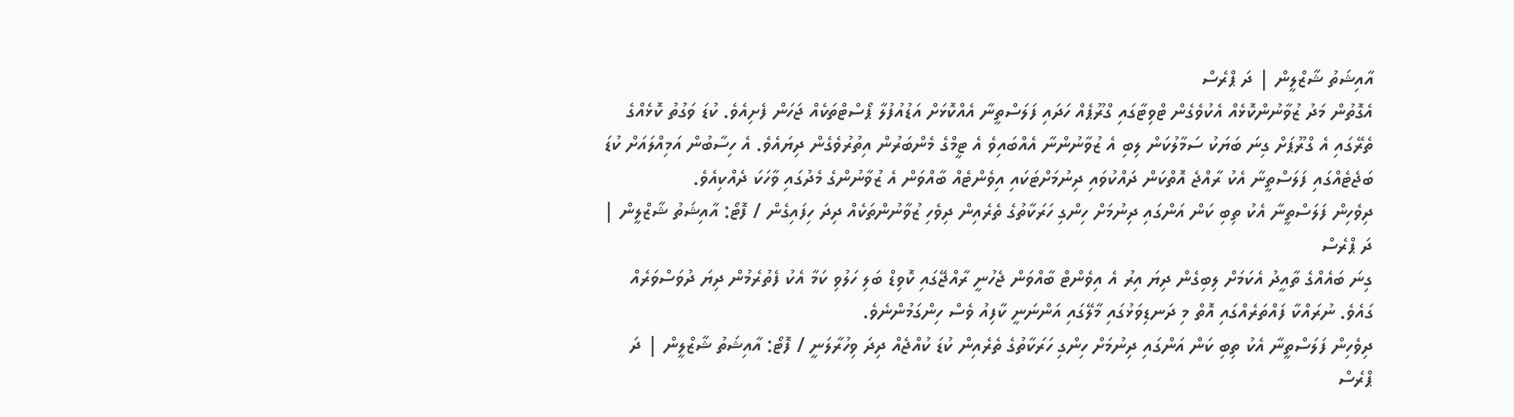އާއިޝަތު ޝާޒްލީން | ދަ ޕްރެސް
އެގޮތުން މަދު ޒުވާނުންކޮޅެއް އެކުވެގެން ޓްވިޓާގައި ގްރޫޕެއް ހަދައި ފަލަސްތީނާ އެއްކޮޅަށް އަޑުއުފުލާ ޕޯސްޓްތަކެއް ޖަހަން ފެށިއެވެ. ކުޑަ ވަގުތު ކޮޅެއްގެ ތެރޭގައި އެ ގްރޫޕަށް ގިނަ ބަޔަކު ސަމާލުކަން ލިބި އެ ޒުވާނުންނާ އެއްބައިވެ އެ ޓީމްގެ މެންބަރުން އިތުރުވެގެން ދިޔައެވެ. އެ ހިސާބުން އަމިއްލައަށް ކުޑަ ބަޖެޓެއްގައި ފަލަސްތީނާ އެކު ރާއްޖެ އޮތްކަން ދައްކުވައި ދިނުމަށްޓަކައި އިވެންޓެއް ބާއްވަން އެ ޒުވާނުންގެ މެދުގައި ވާހަކަ ދެއްކިއެވެ.
ދިވެހިން ފަލަސްތީނާ އެކު ތިބި ކަން އަންގައި ދިނުމަށް ހިންގި ހަރަކާތުގެ ތެރެއިން ދިވެހި ޒުވާނުންތަކެއް ދިދަ ހިފައިގެން / ފޮޓޯ: އާއިޝަތު ޝާޒްލީން | ދަ ޕްރެސް
ގިނަ ބައެއްގެ ތާއީދު އެކަމަށް ލިބިގެން ދިޔަ އިރު އެ އިވެންޓް ބާއްވަން ޖެހުނީ ރާއްޖޭގައި ކޮވިޑް ބަލި ހަލުވި ކަމާ އެކު ފެތުރެމުން ދިޔަ ދުވަސްވަރެއް ގައެވެ. ނުރައްކާ ފައްތަރެއްގައި އޮތް މި ދަނޑިވަޅުގައި މާލޭގައި އަންނަނީ ކާފިއު ވެސް ހިންގަމުންނެވެ.
ދިވެހިން ފަލަސްތީނާ އެކު ތިބި ކަން އަންގައި ދިނުމަށް ހިންގި ހަރަކާތުގެ ތެރެއިން ކުޑަ ކުއްޖެއް ދިދަ ވިހުރާލަނީ / ފޮޓޯ: އާއިޝަތު ޝާޒްލީން | ދަ ޕްރެސް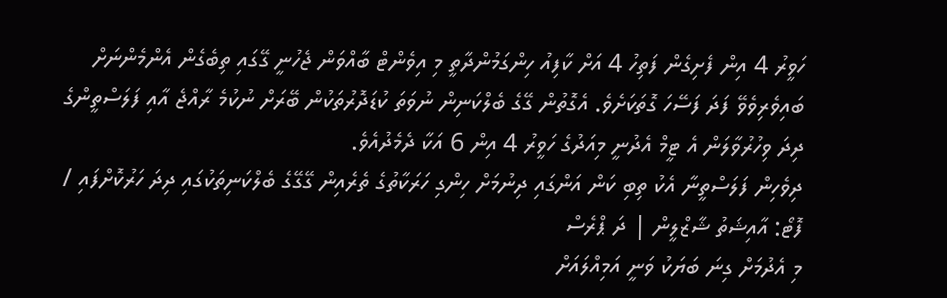ހަވީރު 4 އިން ފެށިގެން ފަތިހު 4 އަށް ކާފިއު ހިންގަމުންދާތީ މި އިވެންޓް ބާއްވަން ޖެހުނީ ގޭގައި ތިބެގެން އެންމެންނަށް ބައިވެރިވެވޭ ފަދަ ފަސޭހަ ގޮތަކަށެވެ. އެގޮތުން ގޭގެ ބެލްކަނިން ނުވަތަ ކުޑަދޮރުތަކުން ބޭރަށް ނުކުމެ ރާއްޖެ އާއި ފަލަސްތީންގެ ދިދަ ވިހުރުވާލަން އެ ޓީމް އެދުނީ މިއަދުގެ ހަވީރު 4 އިން 6 އަކާ ދެމެދުއެވެ.
ދިވެހިން ފަލަސްތީނާ އެކު ތިބި ކަން އަންގައި ދިނުމަށް ހިންގި ހަރަކާތުގެ ތެރެއިން ގޭގޭގެ ބެލްކަނިތަކުގައި ދިދަ ހަރުކޮށްފައި / ފޮޓޯ: އާއިޝަތު ޝާޒްލީން | ދަ ޕްރެސް
މި އެދުމަށް ގިނަ ބަޔަކު ވަނީ އަމިއްލައަށް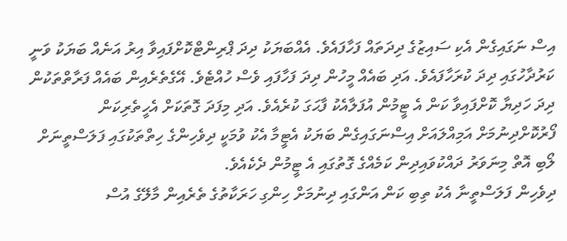އިސް ނަގައިގެން އެކި ސައިޒުގެ ދިދަތައް ފަހާފައެވެ. އެއްބަޔަކު ދިދަ ޕްރިންޓްކޮށްފައިވާ އިރު އަނެއް ބަޔަކު ވަނީ ކަރުދާހުގައި ދިދަ ކުރަހާފައެވެ. އަދި ބައެއް މީހުން ދިދަ ފަހާފައި ވެސް ހުއްޓެވެ. އޭގެތެރެއިން ބައެއް ފަރާތްތަކުން ދިދަ ހަދިޔާ ކޮށްފައިވާ ކަން އެ ޓީމުން އުފަލާއެކު ފާޙަގަ ކުރެއެވެ. އަދި މިފަދަ ގޮތަކަށް އެހީތެރިކަން ފޯރުކޮށްދިނުމަށް އަމިއްލައަށް އިސްނަގައިގެން ބަޔަކު އެޓީމާ އެކު ވުމަކީ ދިވެހިންގެ ހިތްތަކުގައި ފަލަސްތީނަށް ލޯބި އޮތް މިނަވަރު ދައްކުވައިދިން ކަމެއްގެ ގޮތުގައި އެ ޓީމުން ދެކެއެވެ.
ދިވެހިން ފަލަސްތީނާ އެކު ތިބި ކަން އަންގައި ދިނުމަށް ހިންގި ހަރަކާތުގެ ތެރެއިން މާލޭގެ އުސް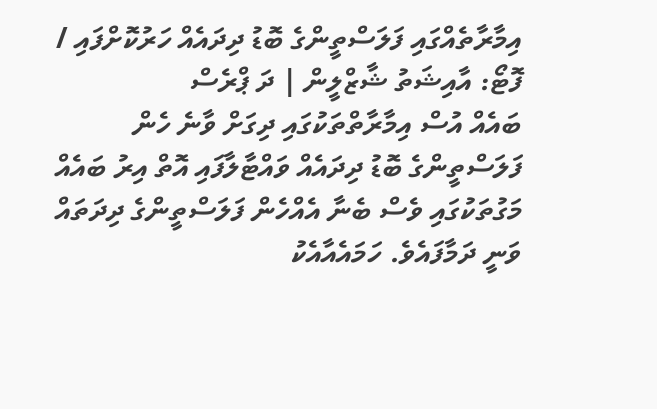އިމާރާތެއްގައި ފަލަސްތީންގެ ބޮޑު ދިދައެއް ހަރުކޮށްފައި / ފޮޓޯ: އާއިޝަތު ޝާޒްލީން | ދަ ޕްރެސް
ބައެއް އުސް އިމާރާތްތަކުގައި ދިގަށް ވާނެ ހެން ފަލަސްތީންގެ ބޮޑު ދިދައެއް ވައްޓާލާފައި އޮތް އިރު ބައެއް މަގުތަކުގައި ވެސް ބެނާ އެއްހެން ފަލަސްތީންގެ ދިދަތައް ވަނީ ދަމާފައެވެ. ހަމައެއާއެކު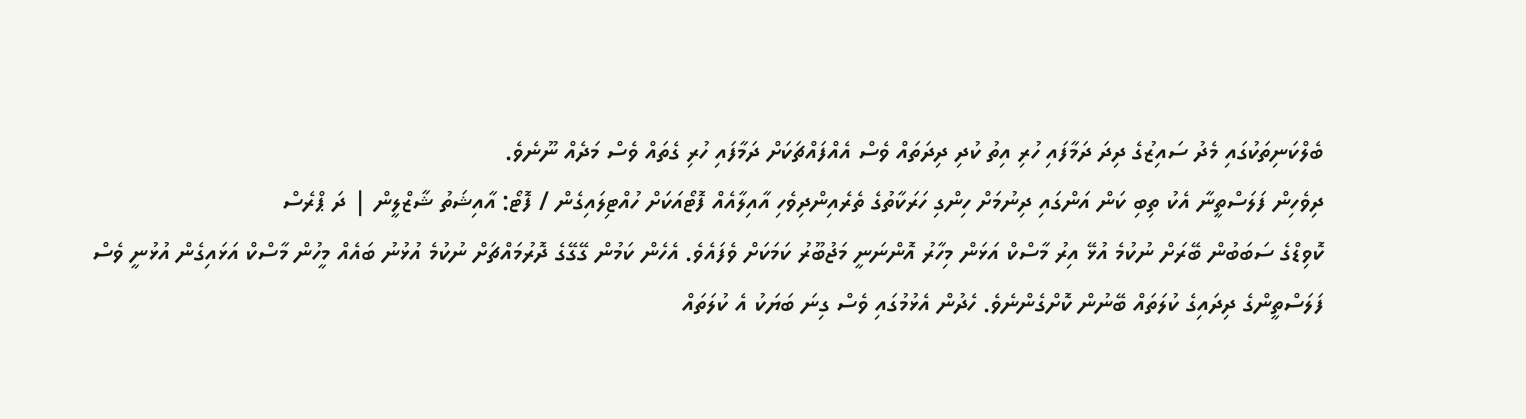ބެލްކަނިތަކުގައި މެދު ސައިޒުގެ ދިދަ ދަމާފައި ހުރި އިތު ކުދި ދިދަތައް ވެސް އެއްފައްޗަކަށް ދަމާފައި ހުރި ގެތައް ވެސް މަދެއް ނޫނެވެ.
ދިވެހިން ފަލަސްތީނާ އެކު ތިބި ކަން އަންގައި ދިނުމަށް ހިންގި ހަރަކާތުގެ ތެރެއިންދިވެހި އާއިލާއެއް ފޮޓޯއަކަށް ހުއްޓިލައިގެން / ފޮޓޯ: އާއިޝަތު ޝާޒްލީން | ދަ ޕްރެސް
ކޮވިޑްގެ ސަބަބުން ބޭރަށް ނުކުމެ އުޅޭ އިރު މާސްކް އަޅަން މިހާރު އޮންނަނީ މަޖުބޫރު ކަމަކަށް ވެފައެވެ. އެހެން ކަމުން ގޭގޭގެ ދޮރުމައްޗަށް ނުކުމެ އުޅުނު ބައެއް މީހުން މާސްކް އަޅައިގެން އުޅުނީ ވެސް ފަލަސްތީންގެ ދިދައިގެ ކުލަތައް ބޭނުން ކޮށްގެންނެވެ. ހެދުން އެޅުމުގައި ވެސް ގިނަ ބަޔަކު އެ ކުލަތައް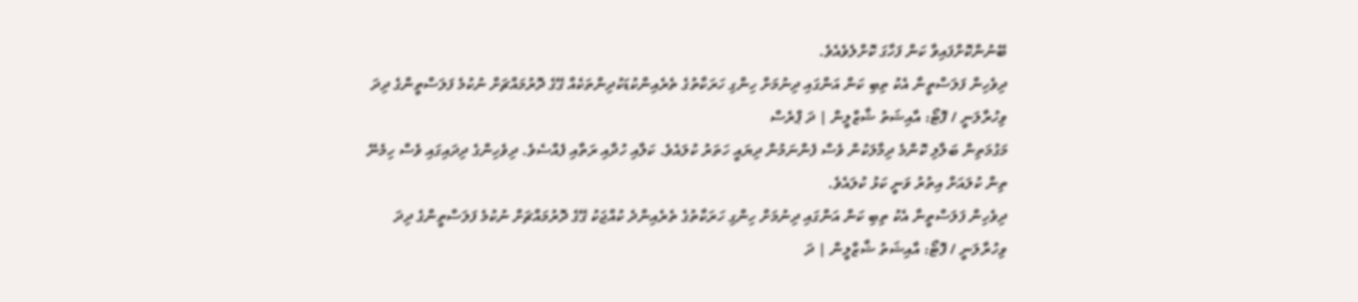ބޭނުންކޮށްފައިވާ ކަން ފަހާގަ ކޮށްލެވެއެވެ.
ދިވެހިން ފަލަސްތީނާ އެކު ތިބި ކަން އަންގައި ދިނުމަށް ހިންގި ހަރަކާތުގެ ތެރެއިންކުޑަކުދިންތަކެއް ގޭގެ ދޮރުމައްޗަށް ނުކުމެ ފަލަސްތީންގެ ދިދަ ވިހުރާލަނީ / ފޮޓޯ: އާއިޝަތު ޝާޒްލީން | ދަ ޕްރެސް
މަގުމަތިން ބަލާލި ކޮންމެ ދިމާލަކުން ވެސް ފެންނަމުން ދިޔައީ ހަތަރު ކުލައެވެ. ކަލާއި ހުދާއި ރަތާއި ފެއްސެވެ. ދިވެހިންގެ ދިދައިގައި ވެސް ހިމެނޭ ތިން ކުލައަށް އިތުރު ވަނީ ކަޅު ކުލައެވެ.
ދިވެހިން ފަލަސްތީނާ އެކު ތިބި ކަން އަންގައި ދިނުމަށް ހިންގި ހަރަކާތުގެ ތެރެއިންދެ ކުއްޖަކު ގޭގެ ދޮރުމައްޗަށް ނުކުމެ ފަލަސްތީންގެ ދިދަ ވިހުރާލަނީ / ފޮޓޯ: އާއިޝަތު ޝާޒްލީން | ދަ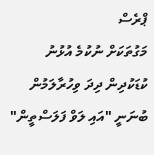ޕްރެސް
މަގުތަކަށް ނުކުމެ އުޅުނު ކުޑަކުދިން ދިދަ ވިހުރާލަމުން ބުނަނީ "އައި ލަވް ފަލަސްތީން"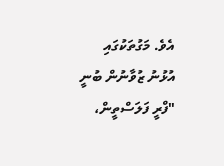އެވެ. މަގުތަކުގައި އުޅުނު ޒުވާނުން ބުނީ "ފްރީ ފަލަސްތީން،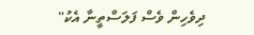ދިވެހިން ވެސް ފަލަސްތީނާ އެކު"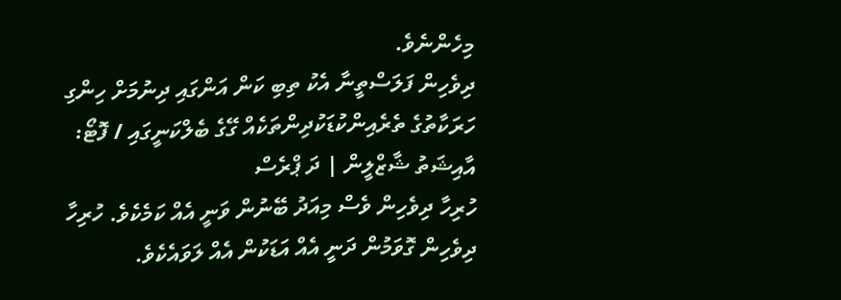މިހެންނެވެ.
ދިވެހިން ފަލަސްތީނާ އެކު ތިބި ކަން އަންގައި ދިނުމަށް ހިންގި ހަރަކާތުގެ ތެރެއިންކުޑަކުދިންތަކެއް ގޭގެ ބެލްކަނީގައި / ފޮޓޯ: އާއިޝަތު ޝާޒްލީން | ދަ ޕްރެސް
ހުރިހާ ދިވެހިން ވެސް މިއަދު ބޭނުން ވަނީ އެއް ކަމެކެވެ. ހުރިހާ ދިވެހިން ގޮވަމުން ދަނީ އެއް އަޑަކުން އެއް ލަވައެކެވެ.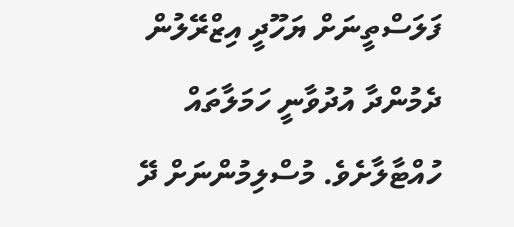ފަލަސްތީނަށް ޔަހޫދީ އިޒްރޭލުން ދެމުންދާ އުދުވާނީ ހަމަލާތައް ހުއްޓާލާށެވެ. މުސްލިމުންނަށް ދޭ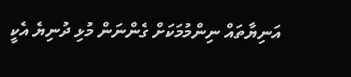އަނިޔާތައް ނިންމުމަކަށް ގެންނަން މުޅި ދުނިޔެ އެކީ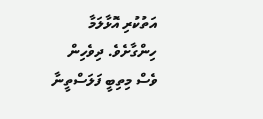އަތުކުރި އޮޅާލަމާ ހިންގާށެވެ. ދިވެހިން ވެސް މިތިބީ ފަލަސްތީނާ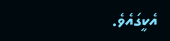އެކީގައެވެ.